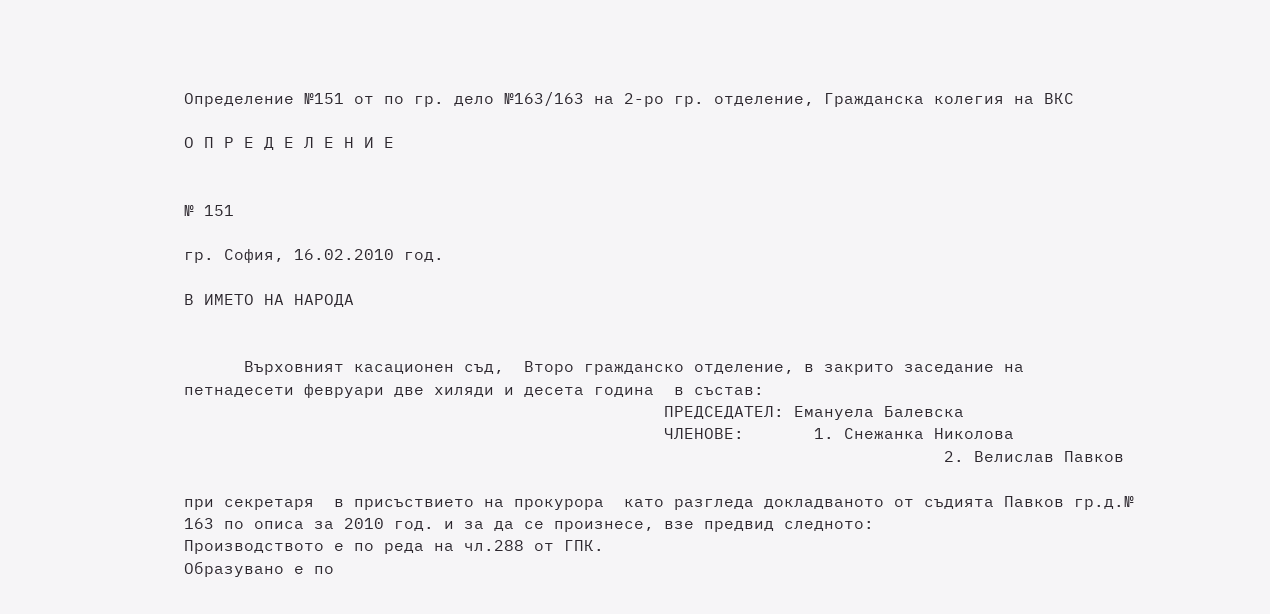Определение №151 от по гр. дело №163/163 на 2-ро гр. отделение, Гражданска колегия на ВКС

О П Р Е Д Е Л Е Н И Е


№ 151

гр. София, 16.02.2010 год.

В ИМЕТО НА НАРОДА


      Върховният касационен съд,  Второ гражданско отделение, в закрито заседание на петнадесети февруари две хиляди и десета година  в състав:
                                                ПРЕДСЕДАТЕЛ: Емануела Балевска
                                                ЧЛЕНОВЕ:       1. Снежанка Николова
                                                                            2. Велислав Павков

при секретаря  в присъствието на прокурора  като разгледа докладваното от съдията Павков гр.д.№ 163 по описа за 2010 год. и за да се произнесе, взе предвид следното:
Производството е по реда на чл.288 от ГПК.
Образувано е по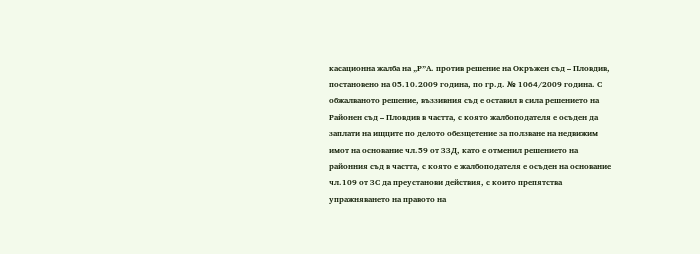касационна жалба на „Р”А. против решение на Окръжен съд – Пловдив, постановено на 05.10.2009 година, по гр.д. № 1064/2009 година. С обжалваното решение, въззивния съд е оставил в сила решението на Районен съд – Пловдив в частта, с която жалбоподателя е осъден да заплати на ищците по делото обезщетение за ползване на недвижим имот на основание чл.59 от ЗЗД, като е отменил решението на районния съд в частта, с която е жалбоподателя е осъден на основание чл.109 от ЗС да преустанови действия, с които препятства упражняването на правото на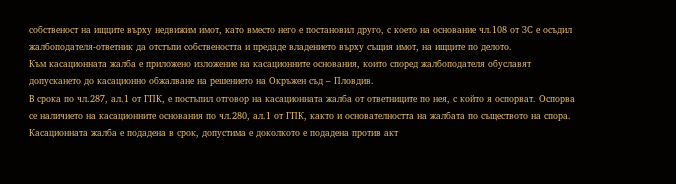собственост на ищците върху недвижим имот, като вместо него е постановил друго, с което на основание чл.108 от ЗС е осъдил жалбоподателя-ответник да отстъпи собствеността и предаде владението върху същия имот, на ищците по делото.
Към касационната жалба е приложено изложение на касационните основания, които според жалбоподателя обуславят допускането до касационно обжалване на решението на Окръжен съд – Пловдив.
В срока по чл.287, ал.1 от ГПК, е постъпил отговор на касационната жалба от ответниците по нея, с който я оспорват. Оспорва се наличието на касационните основания по чл.280, ал.1 от ГПК, както и основателността на жалбата по съществото на спора.
Касационната жалба е подадена в срок, допустима е доколкото е подадена против акт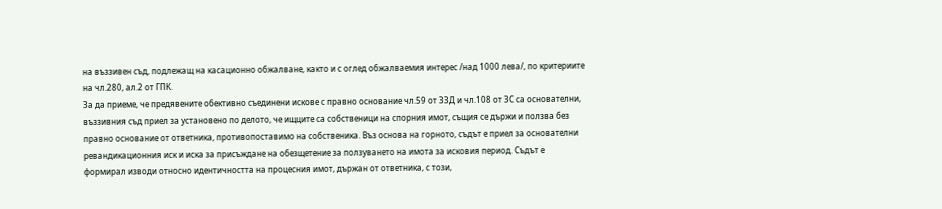на въззивен съд, подлежащ на касационно обжалване, както и с оглед обжалваемия интерес /над 1000 лева/, по критериите на чл.280, ал.2 от ГПК.
За да приеме, че предявените обективно съединени искове с правно основание чл.59 от ЗЗД и чл.108 от ЗС са основателни, въззивния съд приел за установено по делото, че ищците са собственици на спорния имот, същия се държи и ползва без правно основание от ответника, противопоставимо на собственика. Въз основа на горното, съдът е приел за основателни ревандикационния иск и иска за присъждане на обезщетение за ползуването на имота за исковия период. Съдът е формирал изводи относно идентичността на процесния имот, държан от ответника, с този,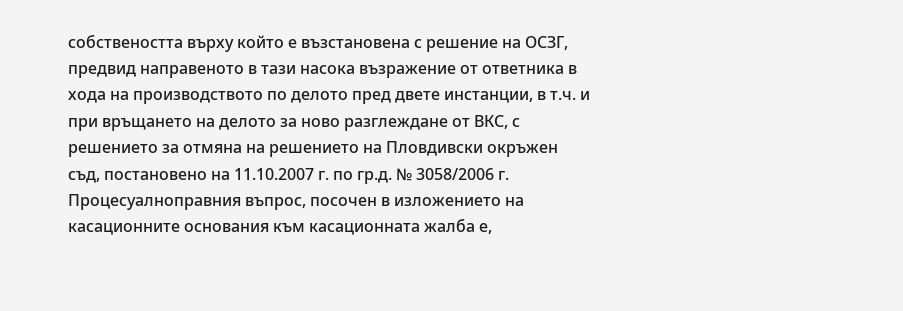собствеността върху който е възстановена с решение на ОСЗГ, предвид направеното в тази насока възражение от ответника в хода на производството по делото пред двете инстанции, в т.ч. и при връщането на делото за ново разглеждане от ВКС, с решението за отмяна на решението на Пловдивски окръжен съд, постановено на 11.10.2007 г. по гр.д. № 3058/2006 г.
Процесуалноправния въпрос, посочен в изложението на касационните основания към касационната жалба е,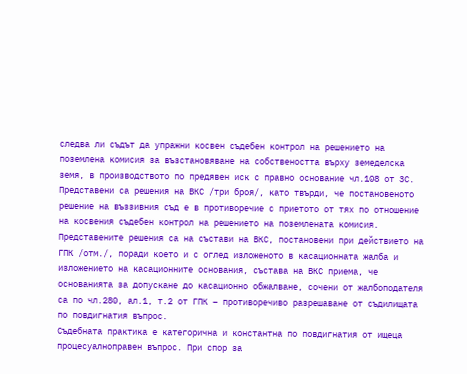следва ли съдът да упражни косвен съдебен контрол на решението на поземлена комисия за възстановяване на собствеността върху земеделска земя, в производството по предявен иск с правно основание чл.108 от ЗС. Представени са решения на ВКС /три броя/, като твърди, че постановеното решение на въззивния съд е в противоречие с приетото от тях по отношение на косвения съдебен контрол на решението на поземлената комисия. Представените решения са на състави на ВКС, постановени при действието на ГПК /отм./, поради което и с оглед изложеното в касационната жалба и изложението на касационните основания, състава на ВКС приема, че основанията за допускане до касационно обжалване, сочени от жалбоподателя са по чл.280, ал.1, т.2 от ГПК – противоречиво разрешаване от съдилищата по повдигнатия въпрос.
Съдебната практика е категорична и константна по повдигнатия от ищеца процесуалноправен въпрос. При спор за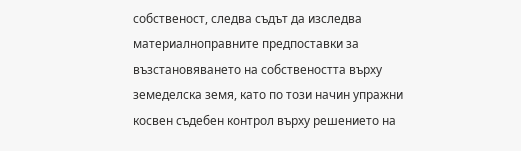собственост, следва съдът да изследва материалноправните предпоставки за възстановяването на собствеността върху земеделска земя, като по този начин упражни косвен съдебен контрол върху решението на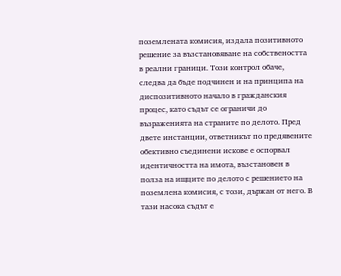поземлената комисия, издала позитивното решение за възстановяване на собствеността в реални граници. Този контрол обаче, следва да бъде подчинен и на принципа на диспозитивното начало в гражданския процес, като съдът се ограничи до възраженията на страните по делото. Пред двете инстанции, ответникът по предявените обективно съединени искове е оспорвал идентичността на имота, възстановен в полза на ищците по делото с решението на поземлена комисия, с този, държан от него. В тази насока съдът е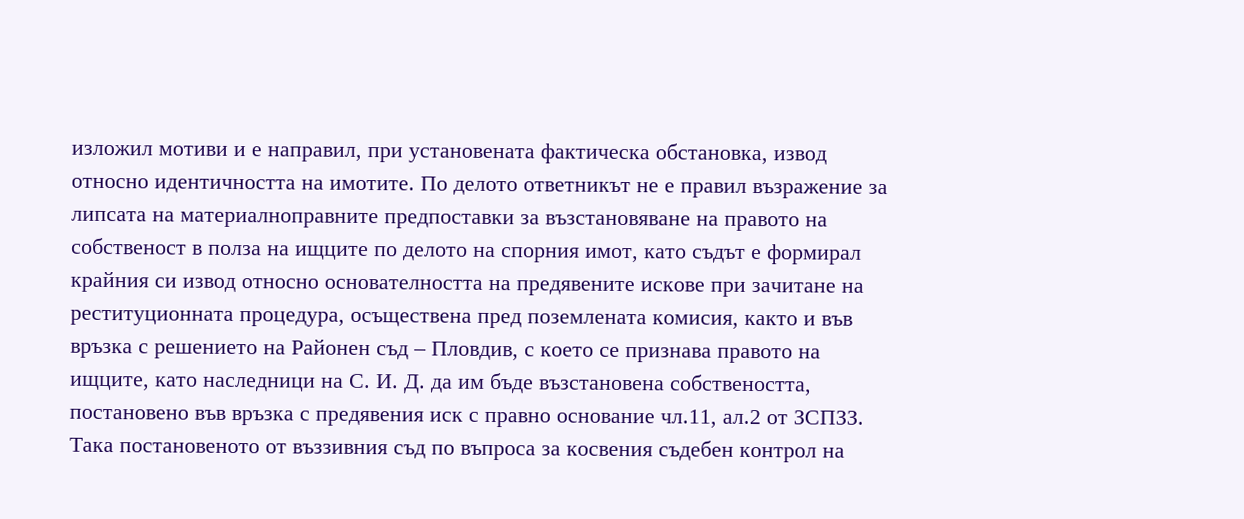изложил мотиви и е направил, при установената фактическа обстановка, извод относно идентичността на имотите. По делото ответникът не е правил възражение за липсата на материалноправните предпоставки за възстановяване на правото на собственост в полза на ищците по делото на спорния имот, като съдът е формирал крайния си извод относно основателността на предявените искове при зачитане на реституционната процедура, осъществена пред поземлената комисия, както и във връзка с решението на Районен съд – Пловдив, с което се признава правото на ищците, като наследници на С. И. Д. да им бъде възстановена собствеността, постановено във връзка с предявения иск с правно основание чл.11, ал.2 от ЗСПЗЗ. Така постановеното от въззивния съд по въпроса за косвения съдебен контрол на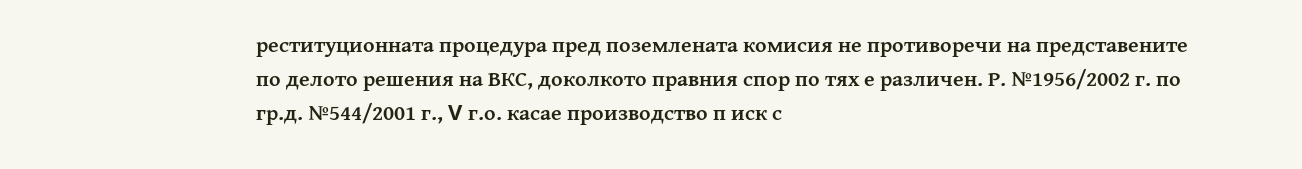реституционната процедура пред поземлената комисия не противоречи на представените по делото решения на ВКС, доколкото правния спор по тях е различен. Р. №1956/2002 г. по гр.д. №544/2001 г., V г.о. касае производство п иск с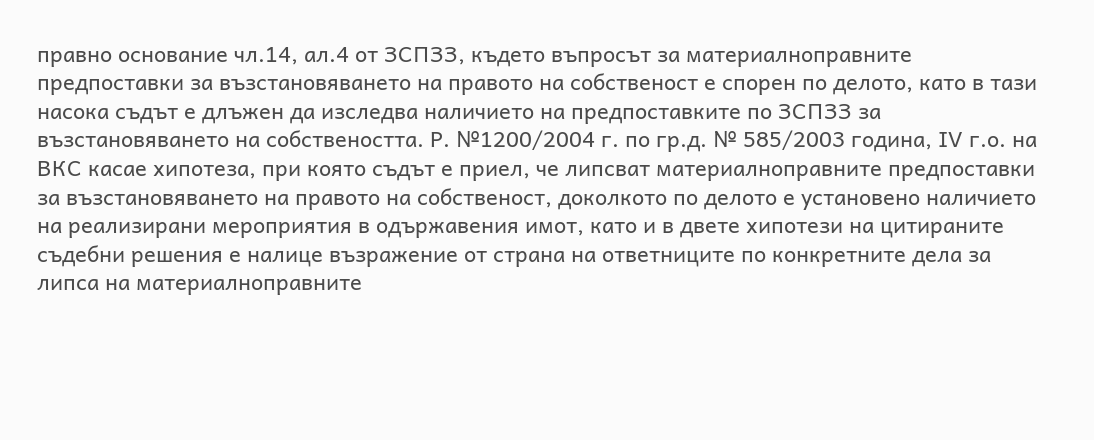правно основание чл.14, ал.4 от ЗСПЗЗ, където въпросът за материалноправните предпоставки за възстановяването на правото на собственост е спорен по делото, като в тази насока съдът е длъжен да изследва наличието на предпоставките по ЗСПЗЗ за възстановяването на собствеността. Р. №1200/2004 г. по гр.д. № 585/2003 година, ІV г.о. на ВКС касае хипотеза, при която съдът е приел, че липсват материалноправните предпоставки за възстановяването на правото на собственост, доколкото по делото е установено наличието на реализирани мероприятия в одържавения имот, като и в двете хипотези на цитираните съдебни решения е налице възражение от страна на ответниците по конкретните дела за липса на материалноправните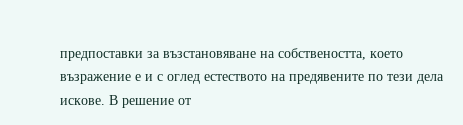предпоставки за възстановяване на собствеността, което възражение е и с оглед естеството на предявените по тези дела искове. В решение от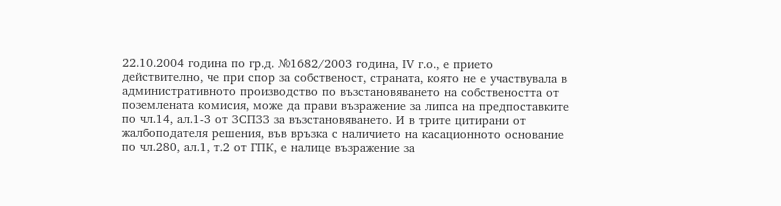22.10.2004 година по гр.д. №1682/2003 година, ІV г.о., е прието действително, че при спор за собственост, страната, която не е участвувала в административното производство по възстановяването на собствеността от поземлената комисия, може да прави възражение за липса на предпоставките по чл.14, ал.1-3 от ЗСПЗЗ за възстановяването. И в трите цитирани от жалбоподателя решения, във връзка с наличието на касационното основание по чл.280, ал.1, т.2 от ГПК, е налице възражение за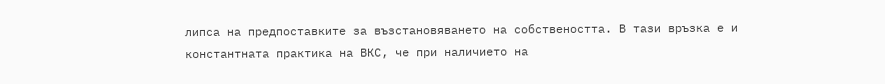липса на предпоставките за възстановяването на собствеността. В тази връзка е и константната практика на ВКС, че при наличието на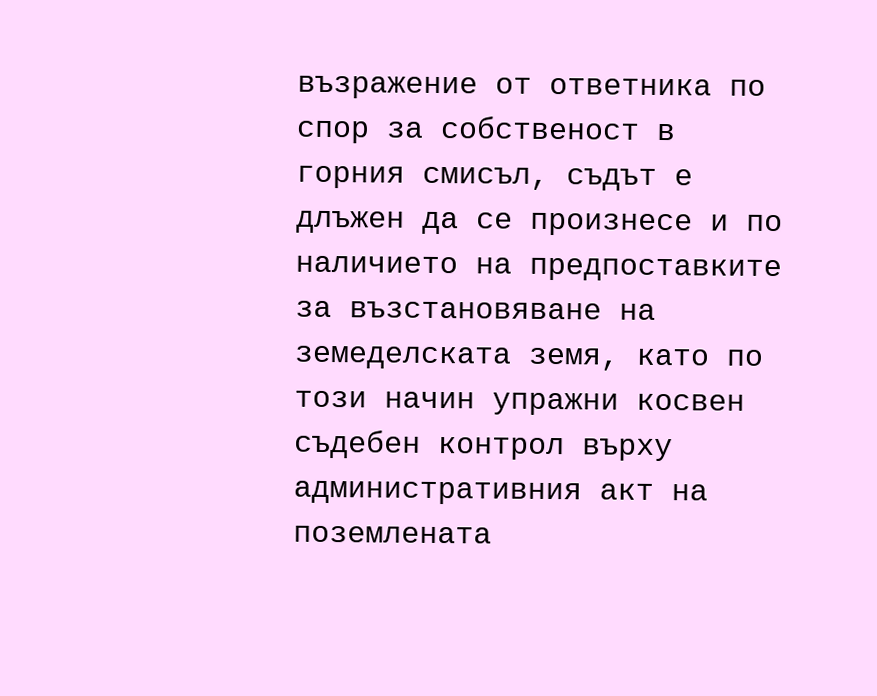възражение от ответника по спор за собственост в горния смисъл, съдът е длъжен да се произнесе и по наличието на предпоставките за възстановяване на земеделската земя, като по този начин упражни косвен съдебен контрол върху административния акт на поземлената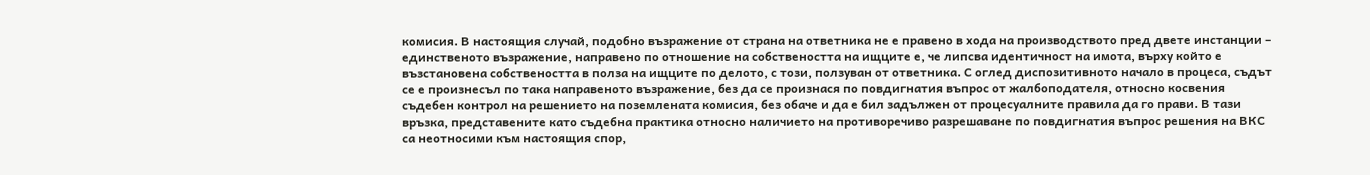комисия. В настоящия случай, подобно възражение от страна на ответника не е правено в хода на производството пред двете инстанции – единственото възражение, направено по отношение на собствеността на ищците е, че липсва идентичност на имота, върху който е възстановена собствеността в полза на ищците по делото, с този, ползуван от ответника. С оглед диспозитивното начало в процеса, съдът се е произнесъл по така направеното възражение, без да се произнася по повдигнатия въпрос от жалбоподателя, относно косвения съдебен контрол на решението на поземлената комисия, без обаче и да е бил задължен от процесуалните правила да го прави. В тази връзка, представените като съдебна практика относно наличието на противоречиво разрешаване по повдигнатия въпрос решения на ВКС са неотносими към настоящия спор,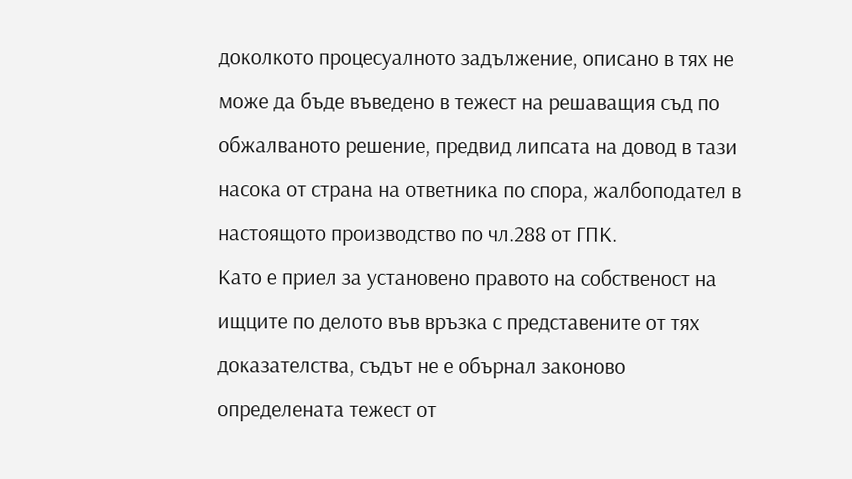доколкото процесуалното задължение, описано в тях не може да бъде въведено в тежест на решаващия съд по обжалваното решение, предвид липсата на довод в тази насока от страна на ответника по спора, жалбоподател в настоящото производство по чл.288 от ГПК.
Като е приел за установено правото на собственост на ищците по делото във връзка с представените от тях доказателства, съдът не е обърнал законово определената тежест от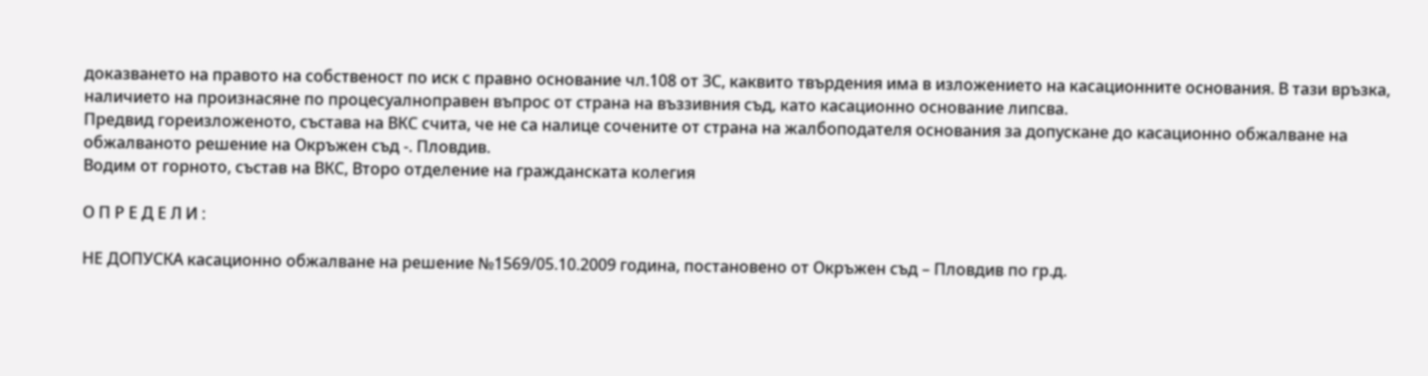доказването на правото на собственост по иск с правно основание чл.108 от ЗС, каквито твърдения има в изложението на касационните основания. В тази връзка, наличието на произнасяне по процесуалноправен въпрос от страна на въззивния съд, като касационно основание липсва.
Предвид гореизложеното, състава на ВКС счита, че не са налице сочените от страна на жалбоподателя основания за допускане до касационно обжалване на обжалваното решение на Окръжен съд -. Пловдив.
Водим от горното, състав на ВКС, Второ отделение на гражданската колегия

О П Р Е Д Е Л И :

НЕ ДОПУСКА касационно обжалване на решение №1569/05.10.2009 година, постановено от Окръжен съд – Пловдив по гр.д.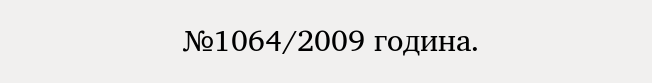№1064/2009 година.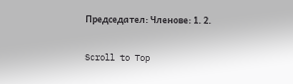Председател: Членове: 1. 2.


Scroll to Top